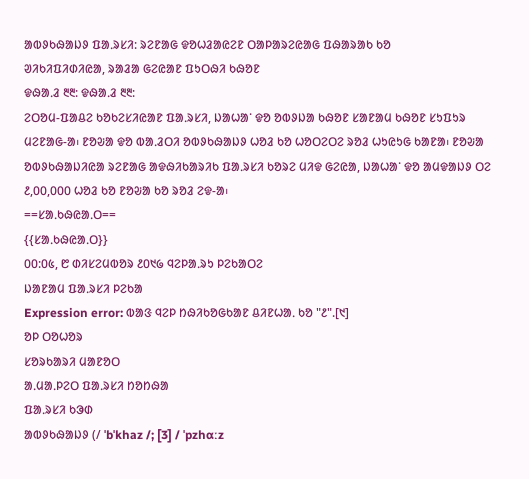ᱟᱵᱽᱠᱷᱟᱡᱽ ᱯᱟᱹᱨᱥᱤ: ᱨᱮᱱᱟᱜ ᱫᱚᱦᱲᱟᱭᱮᱱ ᱛᱟᱞᱟᱨᱮᱭᱟᱜ ᱯᱷᱟᱨᱟᱠ ᱠᱚ
ᱣᱤᱠᱤᱯᱤᱰᱤᱭᱟ, ᱨᱟᱲᱟ ᱜᱮᱭᱟᱱ ᱯᱩᱛᱷᱤ ᱠᱷᱚᱱ
ᱫᱷᱟᱹᱲ ᱓᱓: ᱫᱷᱟᱹᱲ ᱓᱓:
ᱮᱛᱚᱢ-ᱯᱟᱪᱮ ᱠᱚᱠᱮᱥᱤᱭᱟᱱ ᱯᱟᱹᱨᱥᱤ, ᱡᱟᱦᱟᱸ ᱫᱚ ᱚᱵᱽᱡᱟ ᱠᱷᱚᱱ ᱥᱟᱱᱟᱢ ᱠᱷᱚᱱ ᱥᱩᱯᱩᱨ ᱢᱮᱱᱟᱜ-ᱟ᱾ ᱱᱚᱶᱟ ᱫᱚ ᱵᱟᱹᱲᱛᱤ ᱚᱵᱽᱠᱷᱟᱡᱽ ᱦᱚᱲ ᱠᱚ ᱦᱚᱛᱮᱛᱮ ᱨᱚᱲ ᱦᱩᱭᱩᱜ ᱠᱟᱱᱟ᱾ ᱱᱚᱶᱟ ᱚᱵᱽᱠᱷᱟᱡᱤᱭᱟ ᱨᱮᱱᱟᱜ ᱟᱫᱷᱤᱠᱟᱨᱤᱠ ᱯᱟᱹᱨᱥᱤ ᱠᱚᱨᱮ ᱢᱤᱫ ᱜᱮᱭᱟ, ᱡᱟᱦᱟᱸ ᱫᱚ ᱟᱢᱫᱟᱡᱽ ᱛᱮ ᱒,᱐᱐,᱐᱐᱐ ᱦᱚᱲ ᱠᱚ ᱱᱚᱶᱟ ᱠᱚ ᱨᱚᱲ ᱮᱫ-ᱟ᱾
==ᱥᱟᱹᱠᱷᱭᱟᱹᱛ==
{{ᱥᱟᱹᱠᱷᱭᱟᱹᱛ}}
᱐᱐:᱐᱕, ᱘ ᱰᱤᱥᱮᱢᱵᱚᱨ ᱒᱐᱑᱙ ᱧᱮᱞᱟᱹᱨᱩ ᱞᱮᱠᱟᱛᱮ
ᱡᱟᱱᱟᱢ ᱯᱟᱹᱨᱥᱤ ᱞᱮᱠᱟ
Expression error: ᱵᱟᱝ ᱧᱮᱞ ᱴᱷᱤᱠᱚᱜᱠᱟᱱ ᱪᱤᱱᱦᱟᱹ ᱠᱚ "᱒".[᱑]
ᱚᱞ ᱛᱚᱦᱚᱨ
ᱥᱚᱨᱠᱟᱨᱤ ᱢᱟᱱᱚᱛ
ᱟᱹᱢᱟᱹᱞᱮᱛ ᱯᱟᱹᱨᱥᱤ ᱴᱚᱴᱷᱟ
ᱯᱟᱹᱨᱥᱤ ᱠᱳᱰ
ᱟᱵᱽᱠᱷᱟᱡᱽ (/ ˈbˈkhaz /; [3] / ˈpzhɑːz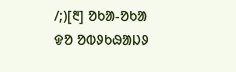/;)[᱓] ᱚᱠᱟ-ᱚᱠᱟ ᱫᱚ ᱚᱵᱽᱠᱷᱟᱡᱽ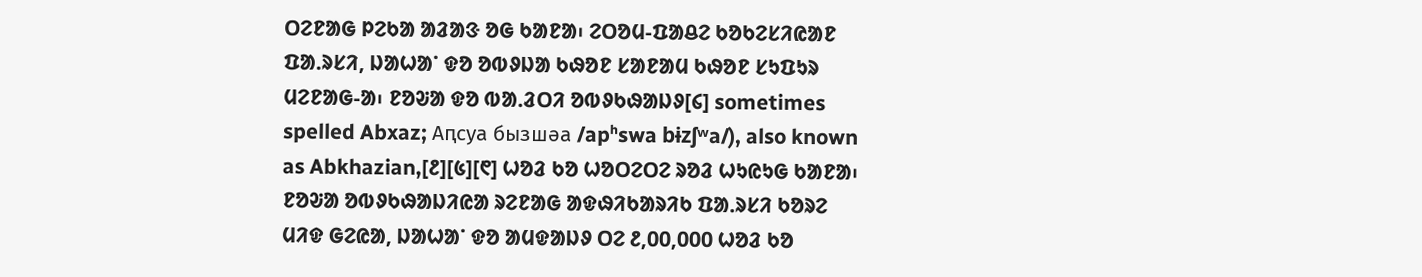ᱛᱮᱱᱟᱜ ᱞᱮᱠᱟ ᱟᱲᱟᱝ ᱚᱜ ᱠᱟᱱᱟ᱾ ᱮᱛᱚᱢ-ᱯᱟᱪᱮ ᱠᱚᱠᱮᱥᱤᱭᱟᱱ ᱯᱟᱹᱨᱥᱤ, ᱡᱟᱦᱟᱸ ᱫᱚ ᱚᱵᱽᱡᱟ ᱠᱷᱚᱱ ᱥᱟᱱᱟᱢ ᱠᱷᱚᱱ ᱥᱩᱯᱩᱨ ᱢᱮᱱᱟᱜ-ᱟ᱾ ᱱᱚᱶᱟ ᱫᱚ ᱵᱟᱹᱲᱛᱤ ᱚᱵᱽᱠᱷᱟᱡᱽ[᱔] sometimes spelled Abxaz; Аԥсуа бызшәа /apʰswa bɨzʃʷa/), also known as Abkhazian,[᱒][᱕][᱖] ᱦᱚᱲ ᱠᱚ ᱦᱚᱛᱮᱛᱮ ᱨᱚᱲ ᱦᱩᱭᱩᱜ ᱠᱟᱱᱟ᱾ ᱱᱚᱶᱟ ᱚᱵᱽᱠᱷᱟᱡᱤᱭᱟ ᱨᱮᱱᱟᱜ ᱟᱫᱷᱤᱠᱟᱨᱤᱠ ᱯᱟᱹᱨᱥᱤ ᱠᱚᱨᱮ ᱢᱤᱫ ᱜᱮᱭᱟ, ᱡᱟᱦᱟᱸ ᱫᱚ ᱟᱢᱫᱟᱡᱽ ᱛᱮ ᱒,᱐᱐,᱐᱐᱐ ᱦᱚᱲ ᱠᱚ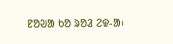ᱱᱚᱶᱟ ᱠᱚ ᱨᱚᱲ ᱮᱫ-ᱟ᱾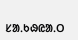ᱥᱟᱹᱠᱷᱭᱟᱹᱛ